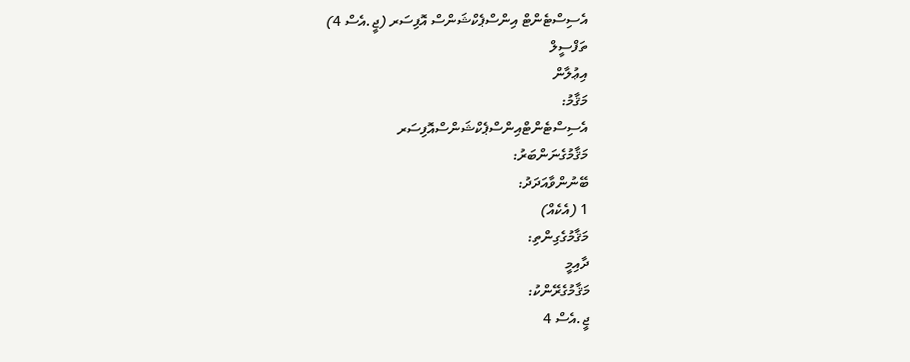އެސިސްޓެންޓް އިންސްޕެކްޝަންސް އޮފިސަރ (ޖީ.އެސް 4)
ތަފްސީލް
އިޢުލާން
މަޤާމު:
އެސިސްޓެންޓްއިންސްޕެކްޝަންސްއޮފިސަރ
މަޤާމުގެނަންބަރު:
ބޭނުންވާއަދަދު:
1 (އެކެއް)
މަޤާމުގެގިންތި:
ދާއިމީ
މަޤާމުގެރޭންކު:
ޖީ.އެސް 4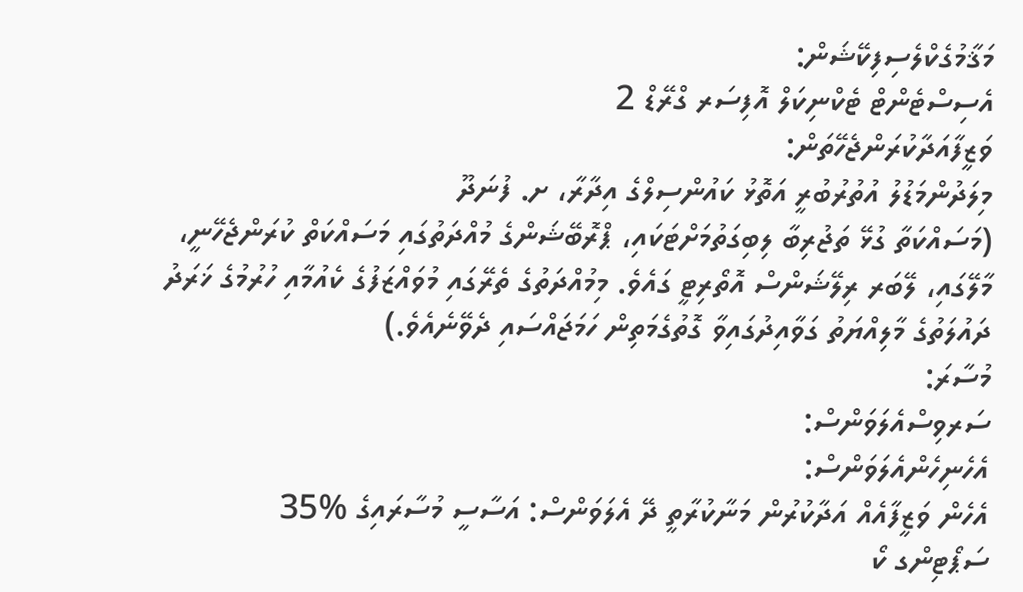މަޤާމުގެކްލެސިފިކޭޝަން:
އެސިސްޓެންޓް ޓެކްނިކަލް އޮފިސަރ ގްރޭޑް 2
ވަޒީފާއަދާކުރަންޖެހޭތަން:
މިލަދުންމަޑުލު އުތުރުބުރީ އަތޮޅު ކައުންސިލްގެ އިދާރާ، ށ. ފުނަދޫ
(މަސައްކަތާ ގުޅޭ ތަޖުރިބާ ލިބިގަތުމަށްޓަކައި، ޕްރޮބޭޝަންގެ މުއްދަތުގައި މަސައްކަތް ކުރަންޖެހޭނީ، މާލޭގައި، ލޭބަރ ރިލޭޝަންސް އޮތޯރިޓީ ގައެވެ. މިމުއްދަތުގެ ތެރޭގައި މުވައްޒަފުގެ ކެއުމާއި ހުރުމުގެ ޚަރަދު ދައުލަތުގެ މާލިއްޔަތު ގަވާއިދުގައިވާ ގޮތުގެމަތިން ހަމަޖައްސައި ދެވޭނެއެވެ.)
މުސާރަ:
ސަރވިސްއެލަވަންސް:
އެހެނިހެންއެލަވަންސް:
އެހެން ވަޒީފާއެއް އަދާކުރުން މަނާކުރާތީ ދޭ އެލަވަންސް: އަސާސީ މުސާރައިގެ %35
ސަޕޯޓިންގ ކޯ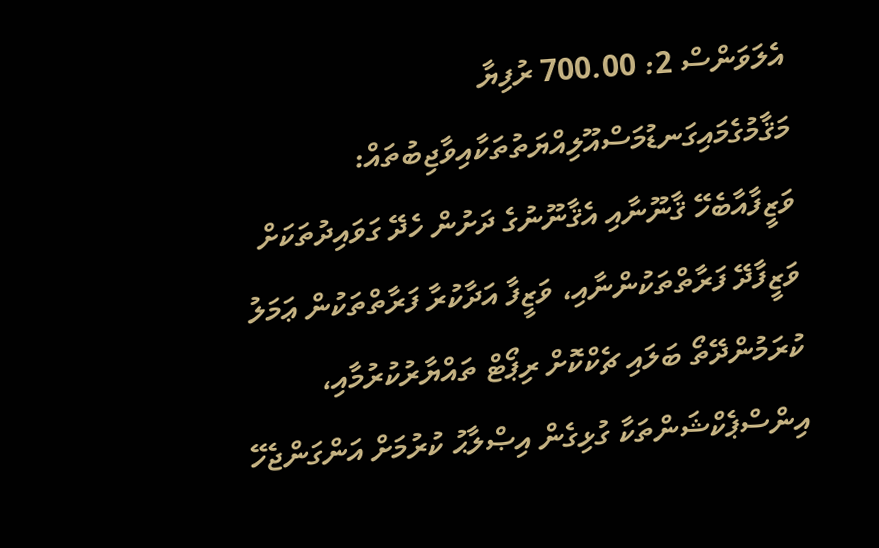އެލަވަންސް 2: 700.00 ރުފިޔާ
މަޤާމުގެމައިގަނޑުމަސްއޫލިއްޔަތުތަކާއިވާޖިބުތައް:
ވަޒީފާއާބެހޭ ޤާނޫނާއި އެޤާނޫނުގެ ދަށުން ހެދޭ ގަވައިދުތަކަށް ވަޒީފާދޭ ފަރާތްތަކުންނާއި، ވަޒީފާ އަދާކުރާ ފަރާތްތަކުން ޢަމަލު ކުރަމުންދޭތޯ ބަލައި ޗެކްކޮށް ރިޕޯޓް ތައްޔާރުކުރުމާއި، އިންސްޕެކްޝަންތަކާ ގުޅިގެން އިޞްލާޙު ކުރުމަށް އަންގަންޖެހޭ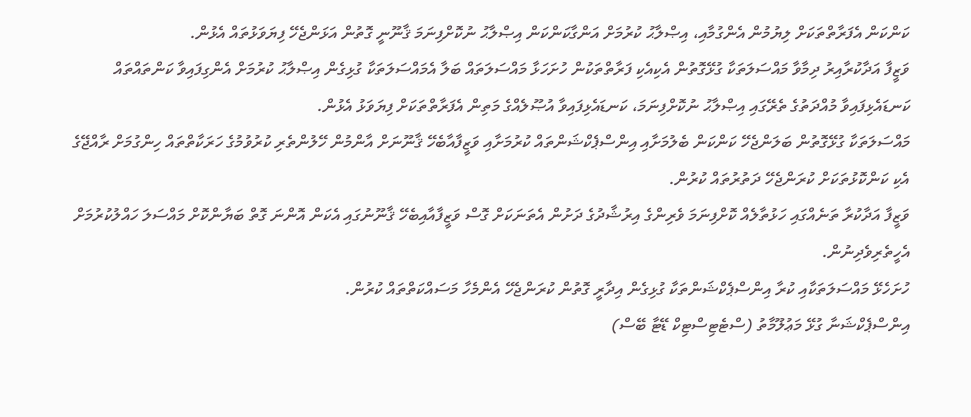ކަންކަން އެފަރާތްތަކަށް ލިޔުމުން އެންގުމާއި، އިޞްލާޙު ކުރުމަށް އަންގާކަންކަން އިޞްލާޙު ނުކޮށްފިނަމަ ޤާނޫނީ ގޮތުން އަޅަންޖެހޭ ފިޔަވަޅުތައް އެޅުން.
ވަޒީފާ އަދާކުރާއިރު ދިމާވާ މައްސަލަތަކާ ގުޅޭގޮތުން އެކިއެކި ފަރާތްތަކުން ހުށަހަޅާ މައްސަލަތައް ބަލާ އެމައްސަލަތަކާ ގުޅިގެން އިޞްލާޙު ކުރުމަށް އެންގިފައިވާ ކަންތައްތައް ކަނޑައެޅިފައިވާ މުއްދަތުގެ ތެރޭގައި އިޞްލާޙު ނުކޮށްފިނަމަ، ކަނޑައެޅިފައިވާ އުޞޫލެއްގެ މަތިން އެފަރާތްތަކަށް ފިޔަވަޅު އެޅުން.
މައްސަލަތަކާ ގުޅޭގޮތުން ބަލަންޖެހޭ ކަންކަން ބެލުމަށާއި އިންސްޕެކްޝަންތައް ކުރުމަށާއި ވަޒީފާއާބެހޭ ޤާނޫނަށް އާންމުން ހޭލުންތެރި ކުރުވުމުގެ ހަރަކާތްތައް ހިންގުމަށް ރާއްޖޭގެ އެކި ކަންކޮޅުތަކަށް ކުރަންޖެހޭ ދަތުރުތައް ކުރުން.
ވަޒީފާ އަދާކުރާ ތަނެއްގައި ހަޅުތާލެއް ކޮށްފިނަމަ ވެރިންގެ އިރުޝާދުގެ ދަށުން އެތަނަކަށް ގޮސް ވަޒީފާއާއިބެހޭ ޤާނޫނުގައި އެކަން އޮންނަ ގޮތް ބަޔާންކޮށް މައްސަލަ ހައްލުކުރުމަށް އެހީތެރިވެދިނުން.
ހުށަހެޅޭ މައްސަލަތަކާއި ކުރާ އިންސްޕެކްޝަންތަކާ ގުޅިގެން އިދާރީ ގޮތުން ކުރަންޖެހޭ އެންމެހާ މަސައްކަތްތައް ކުރުން.
އިންސްޕެކްޝަނާ ގުޅޭ މަޢުލޫމާތު (ސްޓެޓިސްޓިކް ޑޭޓާ ބޭސް)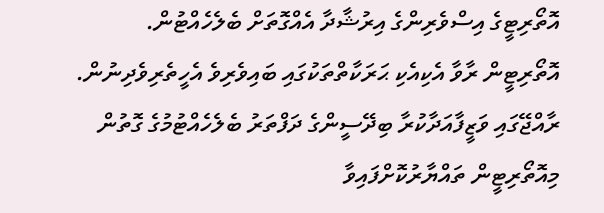އޮތޯރިޓީގެ އިސްވެރިންގެ އިރުޝާދާ އެއްގޮތަށް ބެލެހެއްޓުން.
އޮތޯރިޓީން ރާވާ އެކިއެކި ޙަރަކާތްތަކުގައި ބައިވެރިވެ އެހީތެރިވެދިނުން.
ރާއްޖޭގައި ވަޒީފާއަދާކުރާ ބިދޭސީންގެ ދަފްތަރު ބެލެހެއްޓުމުގެ ގޮތުން މިއޮތޯރިޓީން ތައްޔާރުކޮށްފައިވާ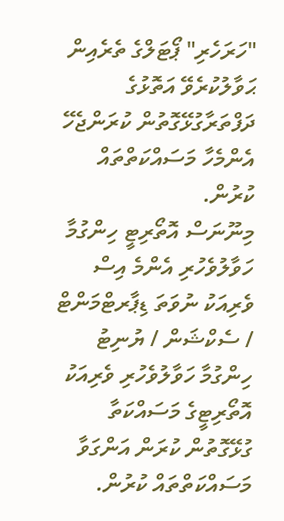"ހަރަހެރި" ޕޯޓަލްގެ ތެރެއިން ޙަވާލުކުރެވޭ އަތޮޅުގެ ދަފްތަރާގުޅޭގޮތުން ކުރަންޖެހޭ އެންމެހާ މަސައްކަތްތައް ކުރުން.
މިނޫނަސް އޮތޯރިޓީ ހިންގުމާ ހަވާލުވެހުރި އެންމެ އިސް ވެރިއަކު ނުވަތަ ޑިޕާރޓްމަންޓް / ސެކްޝަން / ޔުނިޓު ހިންގުމާ ހަވާލުވެހުރި ވެރިއަކު އޮތޯރިޓީގެ މަސައްކަތާ ގުޅޭގޮތުން ކުރަން އަންގަވާ މަސައްކަތްތައް ކުރުން.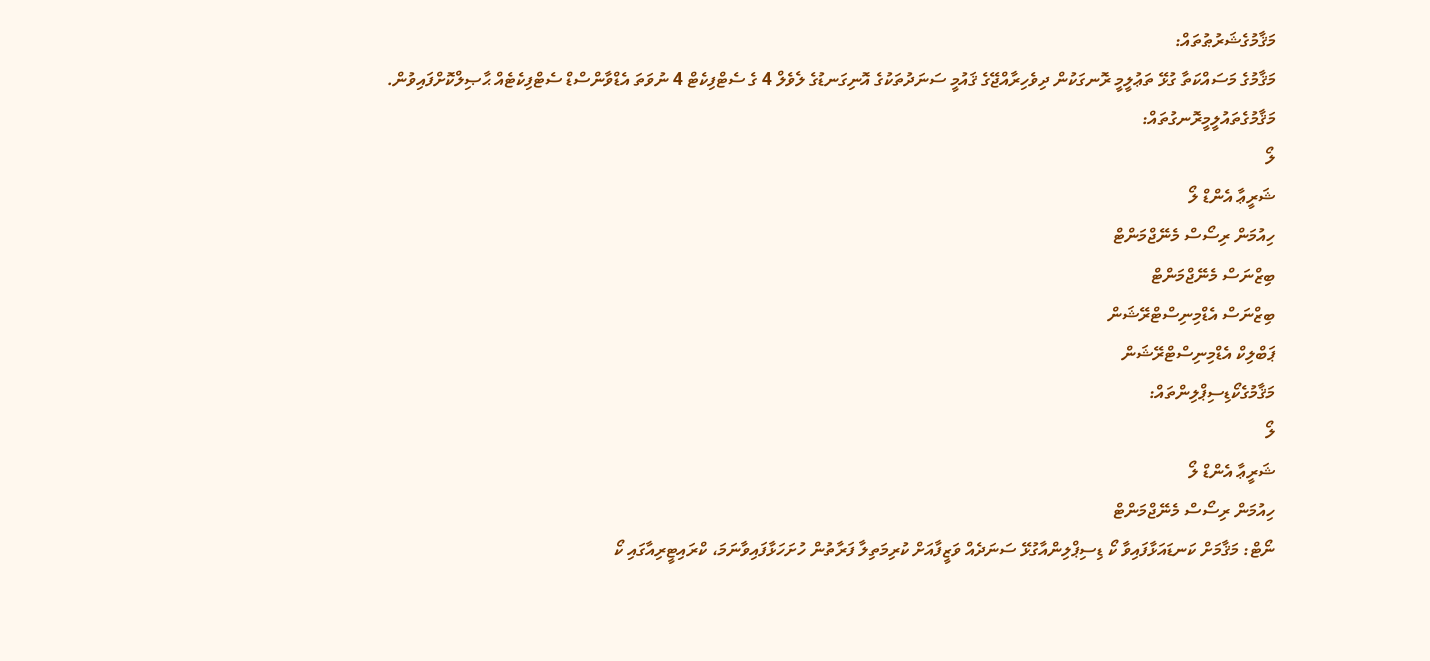މަޤާމުގެޝަރުޠުތައް:
މަޤާމުގެ މަސައްކަތާ ގުޅޭ ތަޢުލީމީ ރޮނގަކުން ދިވެހިރާއްޖޭގެ ޤައުމީ ސަނަދުތަކުގެ އޮނިގަނޑުގެ ލެވެލް 4 ގެ ސެޓްފިކެޓް 4 ނުވަތަ އެޑްވާންސްޑް ސެޓްފިކެޓެއް ޙާޞިލްކޮށްފައިވުން.
މަޤާމުގެތައުލީމީރޮނގުތައް:
ލޯ
ޝަރީޢާ އެންޑް ލޯ
ހިއުމަން ރިސޯސް މެނޭޖްމަންޓް
ބިޒްނަސް މެނޭޖްމަންޓް
ބިޒްނަސް އެޑްމިނިސްޓްރޭޝަން
ޕަބްލިކް އެޑްމިނިސްޓްރޭޝަން
މަޤާމުގެކޯޑިސިޕްލިންތައް:
ލޯ
ޝަރީޢާ އެންޑް ލޯ
ހިއުމަން ރިސޯސް މެނޭޖްމަންޓް
ނޯޓް: މަޤާމަށް ކަނޑައަޅާފައިވާ ކޯ ޑިސިޕްލިންއާގުޅޭ ސަނަދެއް ވަޒީފާއަށް ކުރިމަތިލާ ފަރާތުން ހުށަހަޅާފައިވާނަމަ، ކްރައިޓީރިއާގައި ކޯ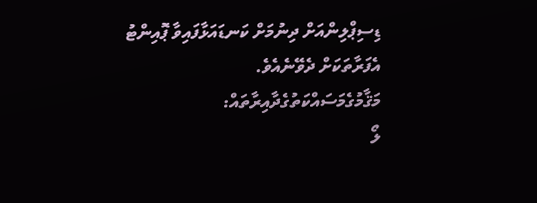ޑިސިޕްލިންއަށް ދިނުމަށް ކަނޑައަޅާފައިވާ ޕޮއިންޓު އެފަރާތަކަށް ދެވޭނެއެވެ.
މަޤާމުގެމަސައްކަތުގެދާއިރާތައް:
ލޯ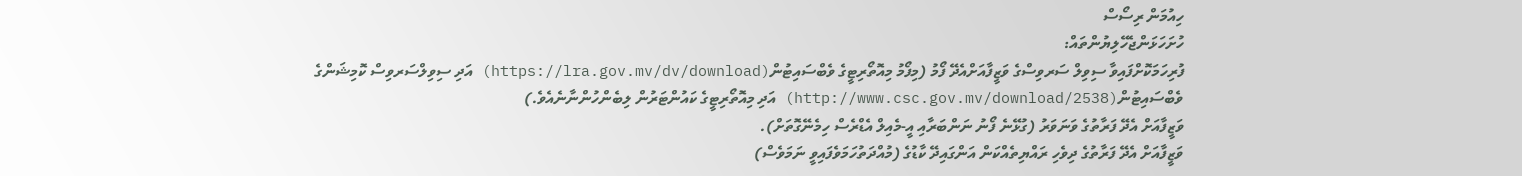ހިއުމަން ރިސޯސް
ހުށަހަޅަންޖެހޭލިޔުންތައް:
ފުރިހަމަކޮށްފައިވާ ސިވިލް ސަރވިސްގެ ވަޒީފާއަށްއެދޭ ފޯމު (މިފޯމު މިއޮތޯރިޓީގެ ވެބްސައިޓުން(https://lra.gov.mv/dv/download) އަދި ސިވިލްސަރވިސް ކޮމިޝަންގެ ވެބްސައިޓުން(http://www.csc.gov.mv/download/2538) އަދި މިއޮތޯރިޓީގެ ކައުންޓަރުން ލިބެންހުންނާނެއެވެ.)
ވަޒީފާއަށް އެދޭ ފަރާތުގެ ވަނަވަރު (ގުޅޭނެ ފޯނު ނަންބަރާއި އީ-މެއިލް އެޑްރެސް ހިމެނޭގޮތަށް).
ވަޒީފާއަށް އެދޭ ފަރާތުގެ ދިވެހި ރައްޔިތެއްކަން އަންގައިދޭ ކާޑުގެ (މުއްދަތުހަމަވެފައިވީ ނަމަވެސް)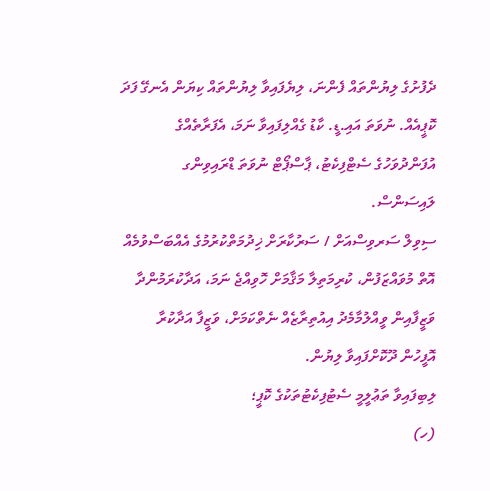ދެފުށުގެ ލިޔުންތައް ފެންނަ، ލިޔެފައިވާ ލިޔުންތައް ކިޔަން އެނގޭ ފަދަ ކޮޕީއެއް. ނުވަތަ އައި.ޑީ. ކާޑު ގެއްލިފައިވާ ނަމަ، އެފަރާތެއްގެ އުފަންދުވަހުގެ ސެޓްފިކެޓު، ޕާސްޕޯޓް ނުވަތަ ޑްރައިވިންގ ލައިސަންސް.
ސިވިލް ސަރވިސްއަށް / ސަރުކާރަށް ޚިދުމަތްކުރުމުގެ އެއްބަސްވުމެއް އޮތް މުވައްޒަފުން، ކުރިމަތިލާ މަޤާމަށް ހޮވިއްޖެ ނަމަ، އަދާކުރަމުންދާ ވަޒީފާއިން ވީއްލުމާމެދު އިއުތިރާޒެއް ނެތްކަމަށް، ވަޒީފާ އަދާކުރާ އޮފީހުން ދޫކޮށްފައިވާ ލިޔުން.
ލިބިފައިވާ ތަޢުލީމީ ސެޓުފިކެޓުތަކުގެ ކޮޕީ؛
(ހ)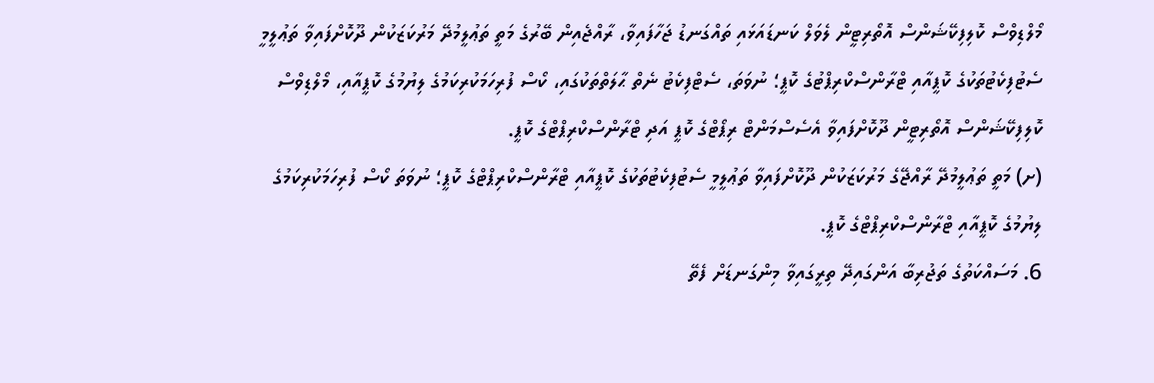މޯލްޑިވްސް ކޮލިފިކޭޝަންސް އޮތޯރިޓީން ލެވަލް ކަނޑައަޅައި ތައްގަނޑު ޖަހާފައިވާ، ރާއްޖެއިން ބޭރުގެ މަތީ ތަޢުލީމުދޭ މަރުކަޒަކުން ދޫކޮށްފައިވާ ތަޢުލީމީ ސެޓުފިކެޓުތަކުގެ ކޮޕީއާއި ޓްރާންސްކްރިޕްޓުގެ ކޮޕީ؛ ނުވަތަ، ސެޓްފިކެޓު ނެތް ޙާލަތްތަކުގައި، ކޯސް ފުރިހަމަކުރިކަމުގެ ލިޔުމުގެ ކޮޕީއާއި، މޯލްޑިވްސް ކޮލިފިކޭޝަންސް އޮތޯރިޓީން ދޫކޮށްފައިވާ އެސެސްމަންޓް ރިޕޯޓްގެ ކޮޕީ އަދި ޓްރާންސްކްރިޕްޓްގެ ކޮޕީ.
(ށ) މަތީ ތަޢުލީމުދޭ ރާއްޖޭގެ މަރުކަޒަކުން ދޫކޮށްފައިވާ ތަޢުލީމީ ސެޓުފިކެޓުތަކުގެ ކޮޕީއާއި ޓްރާންސްކްރިޕްޓްގެ ކޮޕީ؛ ނުވަތަ ކޯސް ފުރިހަމަކުރިކަމުގެ ލިޔުމުގެ ކޮޕީއާއި ޓްރާންސްކްރިޕްޓްގެ ކޮޕީ.
6. މަސައްކަތުގެ ތަޖުރިބާ އަންގައިދޭ ތިރީގައިވާ މިންގަނޑަށް ފެތޭ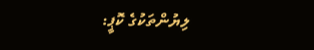ލިޔުންތަކުގެ ކޮޕީ: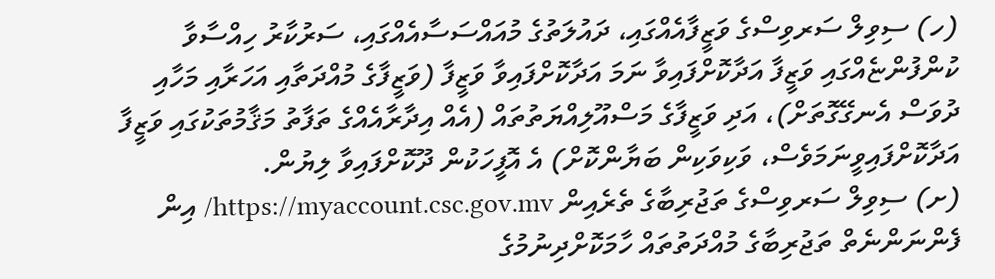(ހ) ސިވިލް ސަރވިސްގެ ވަޒީފާއެއްގައި، ދައުލަތުގެ މުއައްސަސާއެއްގައި، ސަރުކާރު ހިއްސާވާ ކުންފުންޏެއްގައި ވަޒީފާ އަދާކޮށްފައިވާ ނަމަ އަދާކޮށްފައިވާ ވަޒީފާ (ވަޒީފާގެ މުއްދަތާއި އަހަރާއި މަހާއި ދުވަސް އެނގޭގޮތަށް)، އަދި ވަޒީފާގެ މަސްއޫލިއްޔަތުތައް (އެއް އިދާރާއެއްގެ ތަފާތު މަޤާމުތަކުގައި ވަޒީފާ އަދާކޮށްފައިވީނަމަވެސް، ވަކިވަކިން ބަޔާންކޮށް) އެ އޮފީހަކުން ދޫކޮށްފައިވާ ލިޔުން.
(ށ) ސިވިލް ސަރވިސްގެ ތަޖުރިބާގެ ތެރެއިން https://myaccount.csc.gov.mv/ އިން ފެންނަންނެތް ތަޖުރިބާގެ މުއްދަތުތައް ހާމަކޮށްދިނުމުގެ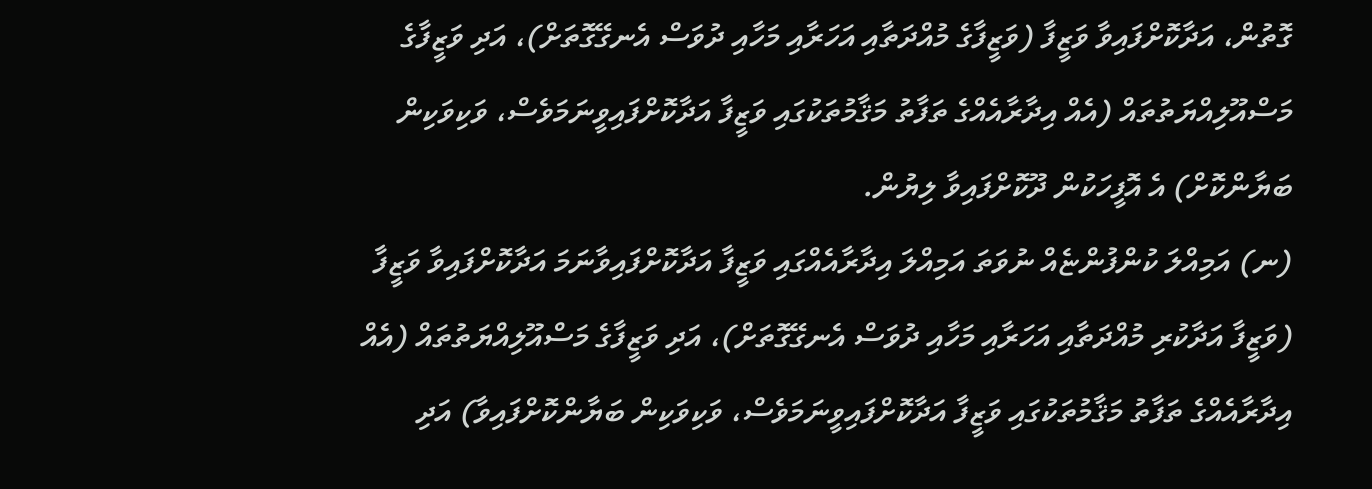ގޮތުން، އަދާކޮށްފައިވާ ވަޒީފާ (ވަޒީފާގެ މުއްދަތާއި އަހަރާއި މަހާއި ދުވަސް އެނގޭގޮތަށް)، އަދި ވަޒީފާގެ މަސްއޫލިއްޔަތުތައް (އެއް އިދާރާއެއްގެ ތަފާތު މަޤާމުތަކުގައި ވަޒީފާ އަދާކޮށްފައިވީނަމަވެސް، ވަކިވަކިން ބަޔާންކޮށް) އެ އޮފީހަކުން ދޫކޮށްފައިވާ ލިޔުން.
(ނ) އަމިއްލަ ކުންފުންޏެއް ނުވަތަ އަމިއްލަ އިދާރާއެއްގައި ވަޒީފާ އަދާކޮށްފައިވާނަމަ އަދާކޮށްފައިވާ ވަޒީފާ (ވަޒީފާ އަދާކުރި މުއްދަތާއި އަހަރާއި މަހާއި ދުވަސް އެނގޭގޮތަށް)، އަދި ވަޒީފާގެ މަސްއޫލިއްޔަތުތައް (އެއް އިދާރާއެއްގެ ތަފާތު މަޤާމުތަކުގައި ވަޒީފާ އަދާކޮށްފައިވީނަމަވެސް، ވަކިވަކިން ބަޔާންކޮށްފައިވާ) އަދި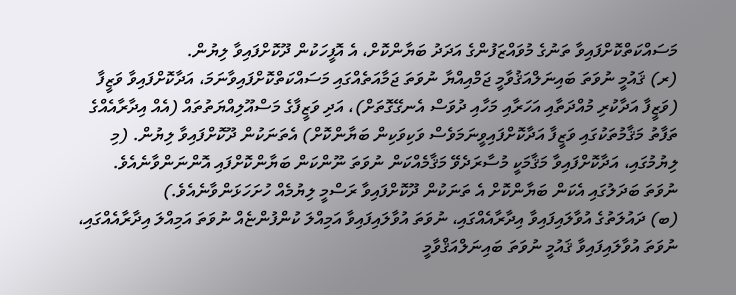މަސައްކަތްކޮށްފައިވާ ތަނުގެ މުވައްޒަފުންގެ އަދަދު ބަޔާންކޮށް، އެ އޮފީހަކުން ދޫކޮށްފައިވާ ލިޔުން.
(ރ) ޤައުމީ ނުވަތަ ބައިނަލްއަޤުވާމީ ޖަމްއިއްޔާ ނުވަތަ ޖަމާއަތެއްގައި މަސައްކަތްކޮށްފައިވާނަމަ، އަދާކޮށްފައިވާ ވަޒީފާ (ވަޒީފާ އަދާކުރި މުއްދަތާއި އަހަރާއި މަހާއި ދުވަސް އެނގޭގޮތަށް)، އަދި ވަޒީފާގެ މަސްއޫލިއްޔަތުތައް (އެއް އިދާރާއެއްގެ ތަފާތު މަޤާމުތަކުގައި ވަޒީފާ އަދާކޮށްފައިވީނަމަވެސް ވަކިވަކިން ބަޔާންކޮށް) އެތަނަކުން ދޫކޮށްފައިވާ ލިޔުން. (މި ލިޔުމުގައި، އަދާކޮށްފައިވާ މަޤާމަކީ މުސާރަދެވޭ މަޤާމެއްކަން ނުވަތަ ނޫންކަން ބަޔާންކޮށްފައި އޮންނަންވާނެއެވެ. ނުވަތަ ބަދަލުގައި އެކަން ބަޔާންކޮށް އެ ތަނަކުން ދޫކޮށްފައިވާ ރަސްމީ ލިޔުމެއް ހުށަހަޅަންވާނެއެވެ.)
(ބ) ދައުލަތުގެ އުވާލައިފައިވާ އިދާރާއެއްގައި، ނުވަތަ އުވާލައިފައިވާ އަމިއްލަ ކުންފުންޏެއް ނުވަތަ އަމިއްލަ އިދާރާއެއްގައި، ނުވަތަ އުވާލައިފައިވާ ޤައުމީ ނުވަތަ ބައިނަލްއަޤްވާމީ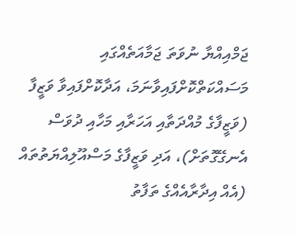ޖަމްއިއްޔާ ނުވަތަ ޖަމާއަތެއްގައި މަސައްކަތްކޮށްފައިވާނަމަ، އަދާކޮށްފައިވާ ވަޒީފާ (ވަޒީފާގެ މުއްދަތާއި އަހަރާއި މަހާއި ދުވަސް އެނގޭގޮތަށް)، އަދި ވަޒީފާގެ މަސްއޫލިއްޔަތުތައް (އެއް އިދާރާއެއްގެ ތަފާތު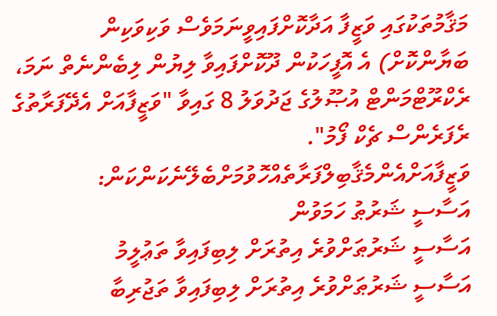މަޤާމުތަކުގައި ވަޒީފާ އަދާކޮށްފައިވީނަމަވެސް ވަކިވަކިން ބަޔާންކޮށް) އެ އޮފީހަކުން ދޫކޮށްފައިވާ ލިޔުން ލިބެންނެތް ނަމަ، ރެކްރޫޓްމަންޓް އުޞޫލުގެ ޖަދުވަލު 8 ގައިވާ "ވަޒީފާއަށް އެދޭފަރާތުގެ ރެފަރެންސް ޗެކް ފޯމު".
ވަޒީފާއަށްއެންމެޤާބިލްފަރާތެއްހޮވުމަށްބެލޭނެކަންކަން:
އަސާސީ ޝަރުޠު ހަމަވުން
އަސާސީ ޝަރުޠަށްވުރެ އިތުރަށް ލިބިފައިވާ ތަޢުލީމު
އަސާސީ ޝަރުޠަށްވުރެ އިތުރަށް ލިބިފައިވާ ތަޖުރިބާ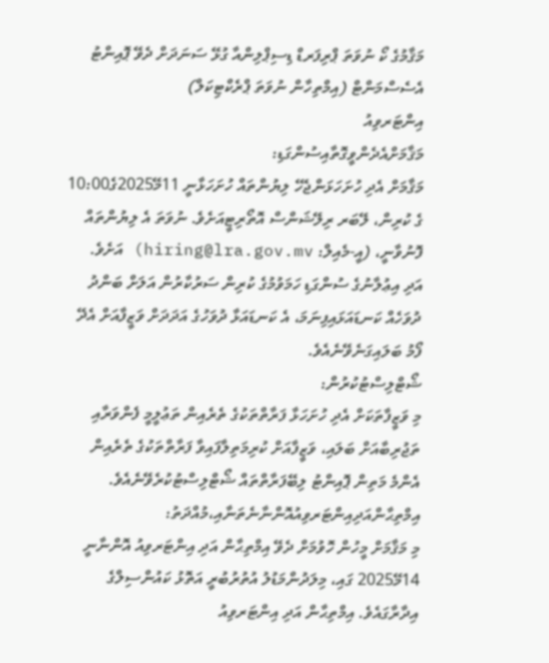މަޤާމުގެ ކޯ ނުވަތަ ޕްރިފަރޑް ޑިސިޕްލިންއާ ގުޅޭ ސަނަދަށް ދެވޭ ޕޮއިންޓު
އެސެސްމަންޓް (އިމްތިހާން ނުވަތަ ޕްރެކްޓިކަލް)
އިންޓަރވިއު
މަޤާމަށްއެދެންވީގޮތާއިސުންގަޑި:
މަޤާމަށް އެދި ހުށަހަޅަންޖެހޭ ލިޔުންތައް ހުށަހަޅާނީ 11މޭ2025ގެ10:00 ގެ ކުރިން، ލޭބަރ ރިލޭޝަންސް އޮތޯރިޓީއަށެވެ. ނުވަތަ އެ ލިޔުންތައް ފޮނުވާނީ، (އީ-މެއިލް: hiring@lra.gov.mv) އަށެވެ.
އަދި އިޢުލާނުގެ ސުންގަޑި ހަމަވުމުގެ ކުރިން ސަރުކާރުން އަލަށް ބަންދު ދުވަހެއް ކަނޑައަޅައިފިނަމަ، އެ ކަނޑައަޅާ ދުވަހުގެ އަދަދަށް ވަޒީފާއަށް އެދޭ ފޯމު ބަލައިގަނެވޭނެއެވެ.
ޝޯޓްލިސްޓުކުރުން:
މި ވަޒީފާތަކަށް އެދި ހުށަހަޅާ ފަރާތްތަކުގެ ތެރެއިން ތަޢުލީމީ ފެންވަރާއި ތަޖުރިބާއަށް ބަލައި، ވަޒީފާއަށް ކުރިމަތިލާފައިވާ ފަރާތްތަކުގެ ތެރެއިން އެންމެ މަތިން ޕޮއިންޓު ލިބޭފަރާތްތައް ޝޯޓްލިސްޓުކުރެވޭނެއެވެ.
އިމްތިޙާންއަދިއިންޓަރވިއުއޮންނާނެތަނާއި،މުއްދަތު:
މި މަޤާމަށް މީހުން ހޮވުމަށް ދެވޭ އިމްތިޙާން އަދި އިންޓަރވިއު އޮންނާނީ 14މޭ2025 ގައި، މިލަދުންމަޑުލު އުތުރުބުރީ އަތޮޅު ކައުންސިލްގެ އިދާރާގައެވެ. އިމްތިޙާން އަދި އިންޓަރވިއު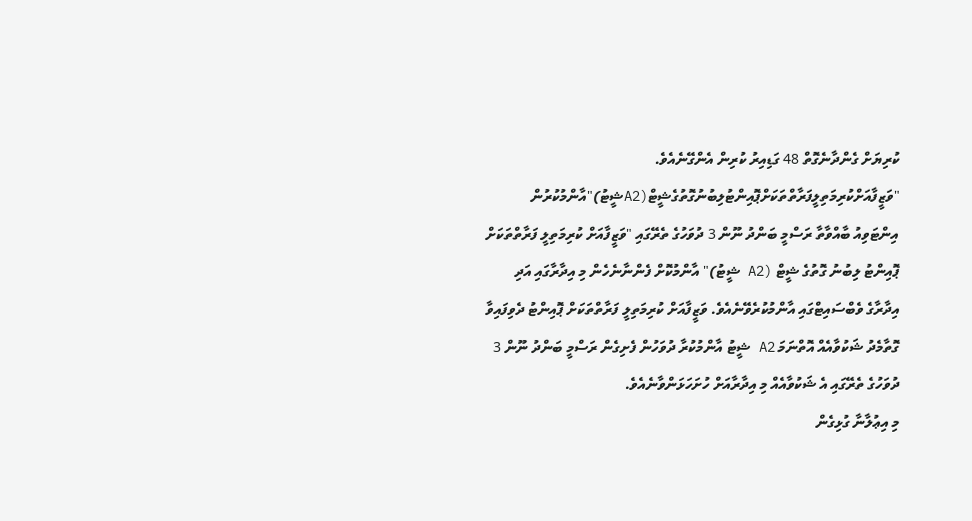ކުރިޔަށް ގެންދާނެގޮތް 48 ގަޑިއިރު ކުރިން އެންގޭނެއެވެ.
"ވަޒީފާއަށްކުރިމަތިލީފަރާތްތަކަށްޕޮއިންޓުލިބުނުގޮތުގެޝީޓް(A2ޝީޓު)"އާންމުކުރުން
އިންޓަވިއު ބާއްވާތާ ރަސްމީ ބަންދު ނޫން 3 ދުވަހުގެ ތެރޭގައި "ވަޒީފާއަށް ކުރިމަތިލީ ފަރާތްތަކަށް ޕޮއިންޓު ލިބުނު ގޮތުގެ ޝީޓް (A2 ޝީޓު)" އާންމުކޮށް ފެންނާނެހެން މި އިދާރާގައި އަދި އިދާރާގެ ވެބްސައިޓްގައި އާންމުކުރެވޭނެއެވެ. ވަޒީފާއަށް ކުރިމަތިލީ ފަރާތްތަކަށް ޕޮއިންޓު ދެވިފައިވާ ގޮތާމެދު ޝަކުވާއެއް އޮތްނަމަ A2 ޝީޓު އާންމުކުރާ ދުވަހުން ފެށިގެން ރަސްމީ ބަންދު ނޫން 3 ދުވަހުގެ ތެރޭގައި އެ ޝަކުވާއެއް މި އިދާރާއަށް ހުށަހަޅަންވާނެއެވެ.
މި އިޢުލާނާ ގުޅިގެން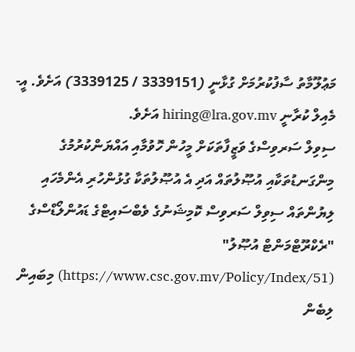މަޢުލޫމާތު ސާފުކުރުމަށް ގުޅާނީ (3339151 / 3339125) އަށެވެ. އީ-މެއިލް ކުރާނީ hiring@lra.gov.mv އަށެވެ.
ސިވިލް ސަރވިސްގެ ވަޒީފާތަކަށް މީހުން ހޮވުމާއި އައްޔަންކުރުމުގެ މިންގަނޑުތަކާއި އުޞޫލުތައް އަދި އެ އުޞޫލުތަކާ ގުޅުންހުރި އެންމެހައި ލިޔުންތައް ސިވިލް ސަރވިސް ކޮމިޝަނުގެ ވެބްސައިޓްގެ ޑައުންލޯޑްސްގެ "ރެކްރޫޓްމަންޓް އުޞޫލު" (https://www.csc.gov.mv/Policy/Index/51) މިބައިން ލިބެން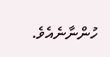ހުންނާނެއެވެ.